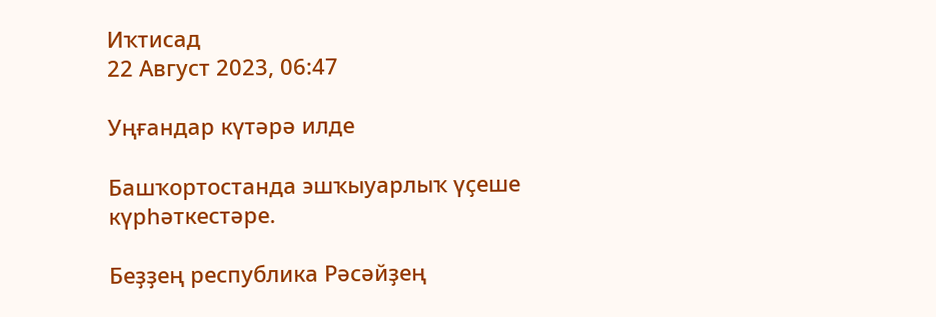Иҡтисад
22 Август 2023, 06:47

Уңғандар күтәрә илде

Башҡортостанда эшҡыуарлыҡ үҫеше күрһәткестәре.

Беҙҙең республика Рәсәйҙең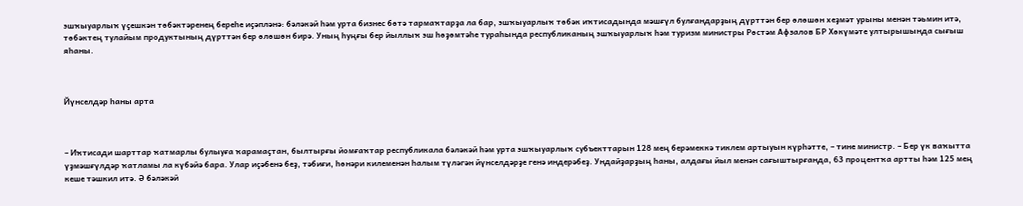эшҡыуарлыҡ үҫешкән төбәктәренең береһе иҫәпләнә: бәләкәй һәм урта бизнес бөтә тармаҡтарҙа ла бар, эшҡыуарлыҡ төбәк иҡтисадында мәшғүл булғандарҙың дүрттән бер өлөшөн хеҙмәт урыны менән тәьмин итә, төбәктең тулайым продуктының дүрттән бер өлөшөн бирә. Уның һуңғы бер йыллыҡ эш һөҙөмтәһе тураһында республиканың эшҡыуарлыҡ һәм туризм министры Рөстәм Афзалов БР Хөкүмәте ултырышында сығыш яһаны.



Йүнселдәр һаны арта



– Иҡтисади шарттар ҡатмарлы булыуға ҡарамаҫтан, былтырғы йомғаҡтар республикала бәләкәй һәм урта эшҡыуарлыҡ субъекттарын 128 мең берәмеккә тиклем артыуын күрһәтте, – тине министр. – Бер үк ваҡытта үҙмәшғүлдәр ҡатламы ла күбәйә бара. Улар иҫәбенә беҙ, тәбиғи, һөнәри килеменән һалым түләгән йүнселдәрҙе генә индерәбеҙ. Ундайҙарҙың һаны, алдағы йыл менән сағыштырғанда, 63 процентҡа артты һәм 125 мең кеше тәшкил итә. Ә бәләкәй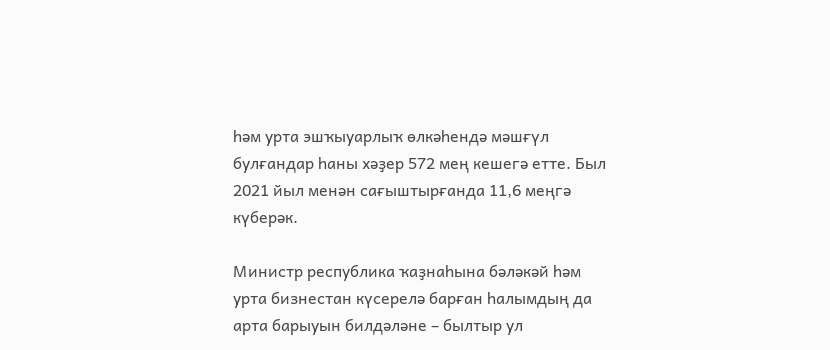һәм урта эшҡыуарлыҡ өлкәһендә мәшғүл булғандар һаны хәҙер 572 мең кешегә етте. Был 2021 йыл менән сағыштырғанда 11,6 меңгә күберәк.

Министр республика ҡаҙнаһына бәләкәй һәм урта бизнестан күсерелә барған һалымдың да арта барыуын билдәләне – былтыр ул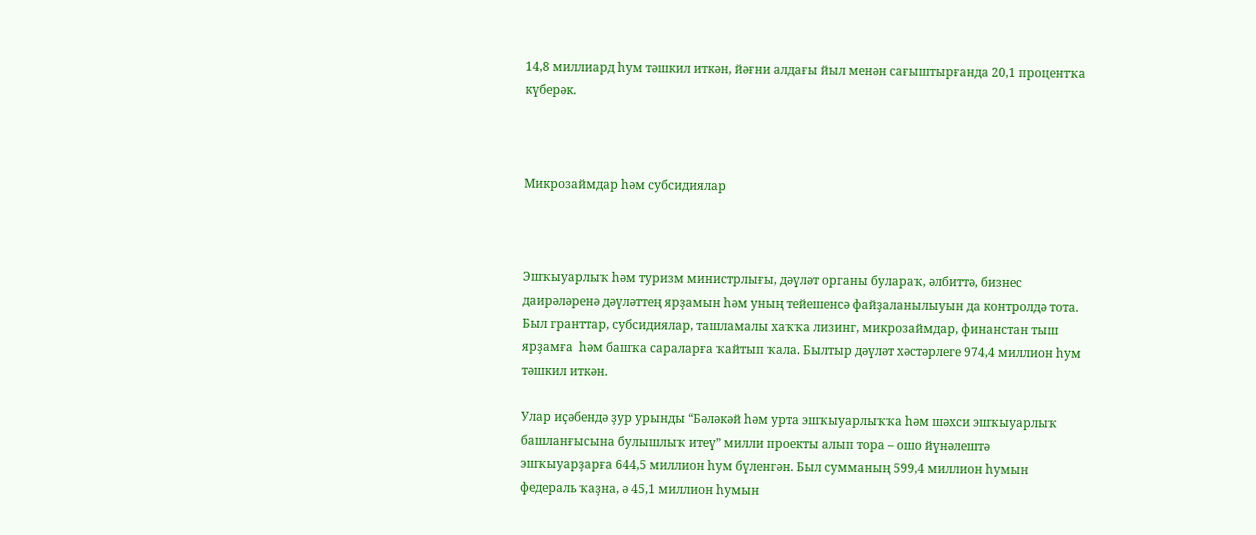14,8 миллиард һум тәшкил иткән, йәғни алдағы йыл менән сағыштырғанда 20,1 процентҡа күберәк.



Микрозаймдар һәм субсидиялар



Эшҡыуарлыҡ һәм туризм министрлығы, дәүләт органы булараҡ, әлбиттә, бизнес даирәләренә дәүләттең ярҙамын һәм уның тейешенсә файҙаланылыуын да контролдә тота.  Был гранттар, субсидиялар, ташламалы хаҡҡа лизинг, микрозаймдар, финанстан тыш ярҙамға  һәм башҡа сараларға ҡайтып ҡала. Былтыр дәүләт хәстәрлеге 974,4 миллион һум тәшкил иткән.

Улар иҫәбендә ҙур урынды “Бәләкәй һәм урта эшҡыуарлыҡҡа һәм шәхси эшҡыуарлыҡ башланғысына булышлыҡ итеү” милли проекты алып тора – ошо йүнәлештә эшҡыуарҙарға 644,5 миллион һум бүленгән. Был сумманың 599,4 миллион һумын федераль ҡаҙна, ә 45,1 миллион һумын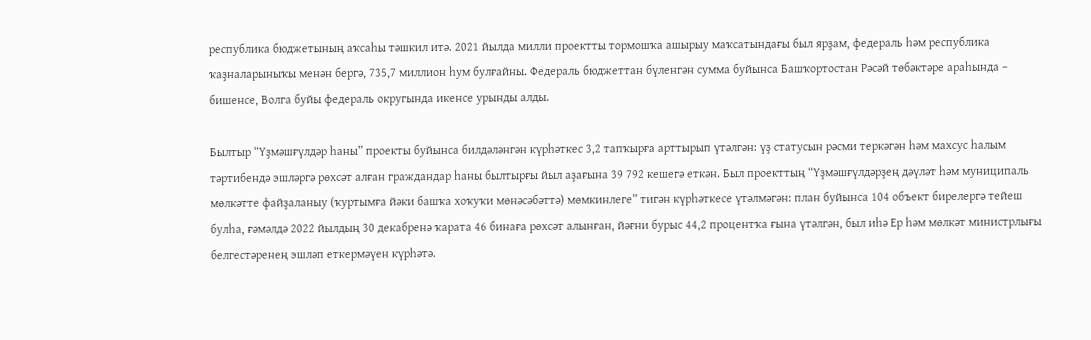республика бюджетының аҡсаһы тәшкил итә. 2021 йылда милли проектты тормошҡа ашырыу маҡсатындағы был ярҙам, федераль һәм республика ҡаҙналарыныҡы менән бергә, 735,7 миллион һум булғайны. Федераль бюджеттан бүленгән сумма буйынса Башҡортостан Рәсәй төбәктәре араһында – бишенсе, Волга буйы федераль округында икенсе урынды алды.

Былтыр “Үҙмәшғүлдәр һаны” проекты буйынса билдәләнгән күрһәткес 3,2 тапҡырға арттырып үтәлгән: үҙ статусын рәсми теркәгән һәм махсус һалым тәртибендә эшләргә рөхсәт алған граждандар һаны былтырғы йыл аҙағына 39 792 кешегә еткән. Был проекттың “Үҙмәшғүлдәрҙең дәүләт һәм муниципаль мөлкәтте файҙаланыу (ҡуртымға йәки башҡа хоҡуҡи мөнәсәбәттә) мөмкинлеге” тигән күрһәткесе үтәлмәгән: план буйынса 104 объект бирелергә тейеш булһа, ғәмәлдә 2022 йылдың 30 декабренә ҡарата 46 бинаға рөхсәт алынған, йәғни бурыс 44,2 процентҡа ғына үтәлгән, был иһә Ер һәм мөлкәт министрлығы белгестәренең эшләп еткермәүен күрһәтә.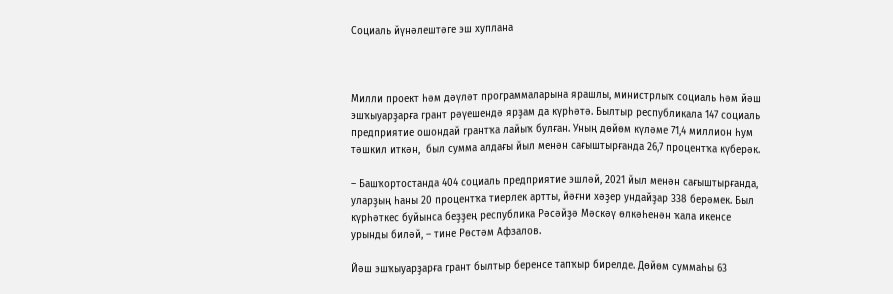Социаль йүнәлештәге эш хуплана



Милли проект һәм дәүләт программаларына ярашлы, министрлыҡ социаль һәм йәш эшҡыуарҙарға грант рәүешендә ярҙам да күрһәтә. Былтыр республикала 147 социаль предприятие ошондай грантҡа лайыҡ булған. Уның дөйөм күләме 71,4 миллион һум тәшкил иткән,  был сумма алдағы йыл менән сағыштырғанда 26,7 процентҡа күберәк.

– Башҡортостанда 404 социаль предприятие эшләй, 2021 йыл менән сағыштырғанда, уларҙың һаны 20 процентҡа тиерлек артты, йәғни хәҙер ундайҙар 338 берәмек. Был күрһәткес буйынса беҙҙең республика Рәсәйҙә Мәскәү өлкәһенән ҡала икенсе урынды биләй, – тине Рөстәм Афзалов.

Йәш эшҡыуарҙарға грант былтыр беренсе тапҡыр бирелде. Дөйөм суммаһы 63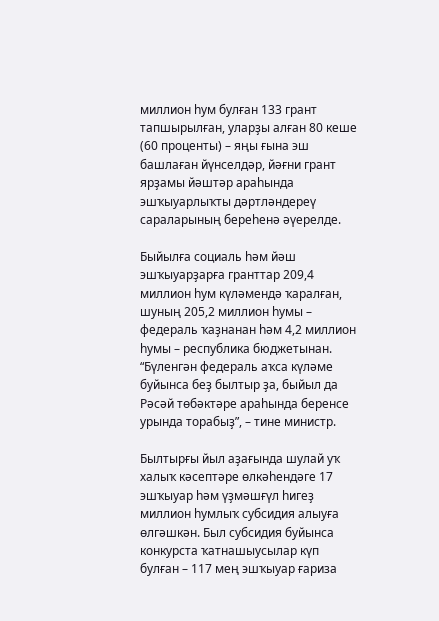миллион һум булған 133 грант тапшырылған, уларҙы алған 80 кеше (60 проценты) – яңы ғына эш башлаған йүнселдәр, йәғни грант ярҙамы йәштәр араһында эшҡыуарлыҡты дәртләндереү сараларының береһенә әүерелде.

Быйылға социаль һәм йәш эшҡыуарҙарға гранттар 209,4 миллион һум күләмендә ҡаралған, шуның 205,2 миллион һумы – федераль ҡаҙнанан һәм 4,2 миллион һумы – республика бюджетынан. “Бүленгән федераль аҡса күләме буйынса беҙ былтыр ҙа, быйыл да Рәсәй төбәктәре араһында беренсе урында торабыҙ”, – тине министр.

Былтырғы йыл аҙағында шулай уҡ халыҡ кәсептәре өлкәһендәге 17 эшҡыуар һәм үҙмәшғүл һигеҙ миллион һумлыҡ субсидия алыуға өлгәшкән. Был субсидия буйынса конкурста ҡатнашыусылар күп булған – 117 мең эшҡыуар ғариза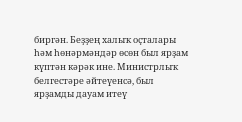биргән. Беҙҙең халыҡ оҫталары һәм һөнәрмәндәр өсөн был ярҙам күптән кәрәк ине. Министрлыҡ белгестәре әйтеүенсә, был ярҙамды дауам итеү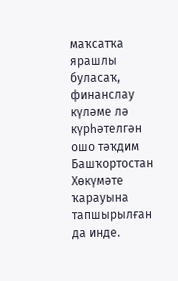маҡсатҡа ярашлы буласаҡ, финанслау күләме лә күрһәтелгән ошо тәҡдим Башҡортостан Хөкүмәте ҡарауына тапшырылған да инде.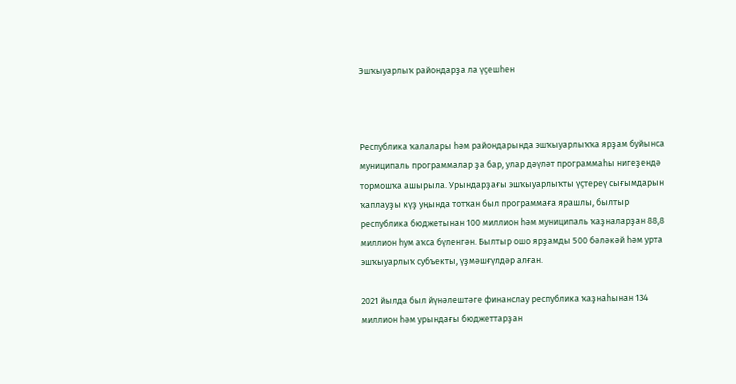Эшҡыуарлыҡ райондарҙа ла үҫешһен



Республика ҡалалары һәм райондарында эшҡыуарлыҡҡа ярҙам буйынса муниципаль программалар ҙа бар, улар дәүләт программаһы нигеҙендә тормошҡа ашырыла. Урындарҙағы эшҡыуарлыҡты үҫтереү сығымдарын ҡаплауҙы күҙ уңында тотҡан был программаға ярашлы, былтыр республика бюджетынан 100 миллион һәм муниципаль ҡаҙналарҙан 88,8 миллион һум аҡса бүленгән. Былтыр ошо ярҙамды 500 бәләкәй һәм урта эшҡыуарлыҡ субъекты, үҙмәшғүлдәр алған.

2021 йылда был йүнәлештәге финанслау республика ҡаҙнаһынан 134 миллион һәм урындағы бюджеттарҙан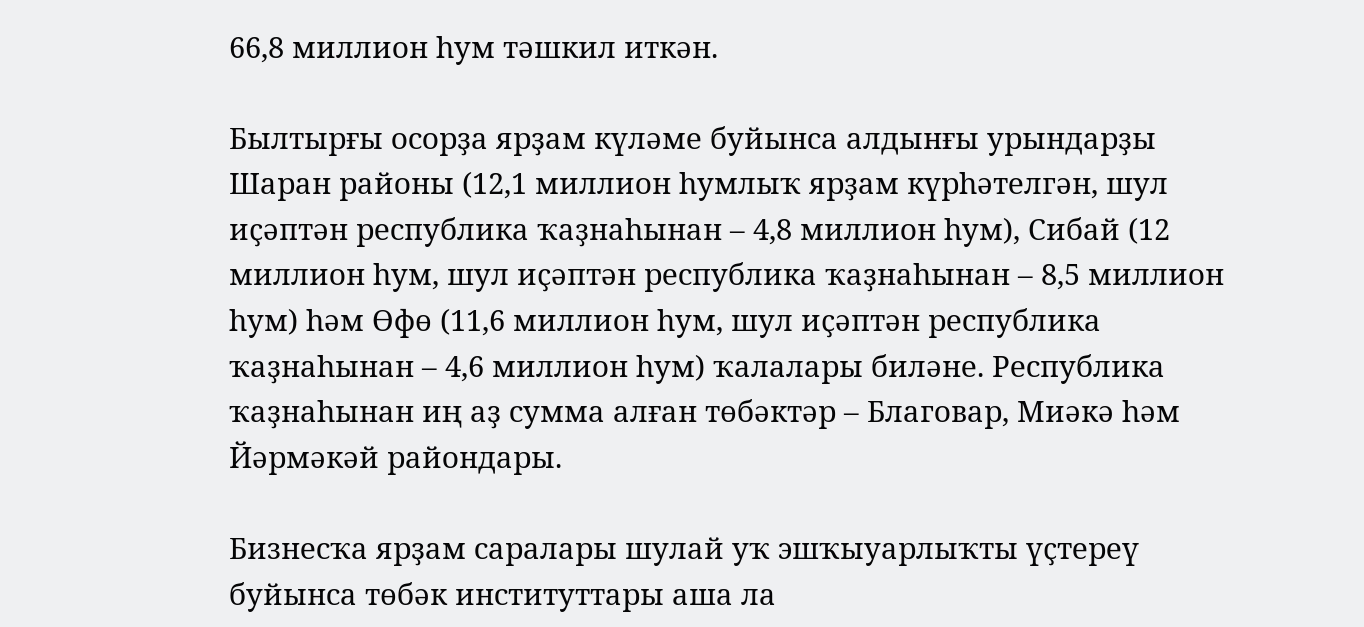66,8 миллион һум тәшкил иткән.

Былтырғы осорҙа ярҙам күләме буйынса алдынғы урындарҙы Шаран районы (12,1 миллион һумлыҡ ярҙам күрһәтелгән, шул иҫәптән республика ҡаҙнаһынан – 4,8 миллион һум), Сибай (12 миллион һум, шул иҫәптән республика ҡаҙнаһынан – 8,5 миллион һум) һәм Өфө (11,6 миллион һум, шул иҫәптән республика ҡаҙнаһынан – 4,6 миллион һум) ҡалалары биләне. Республика ҡаҙнаһынан иң аҙ сумма алған төбәктәр – Благовар, Миәкә һәм Йәрмәкәй райондары.

Бизнесҡа ярҙам саралары шулай уҡ эшҡыуарлыҡты үҫтереү буйынса төбәк институттары аша ла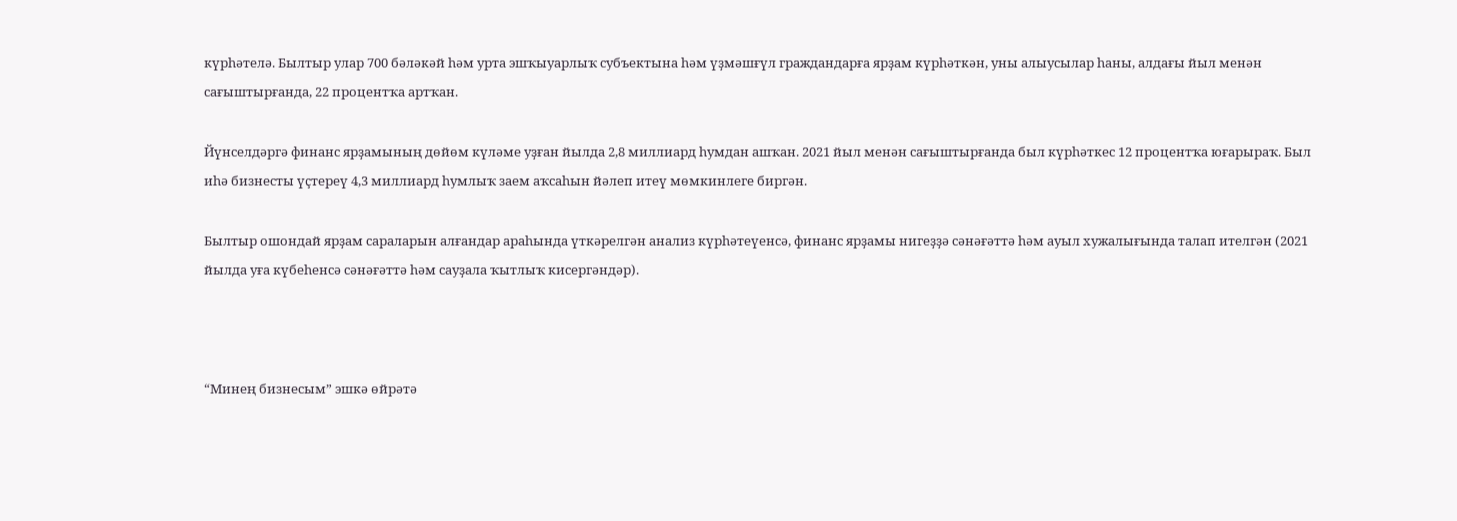күрһәтелә. Былтыр улар 700 бәләкәй һәм урта эшҡыуарлыҡ субъектына һәм үҙмәшғүл граждандарға ярҙам күрһәткән, уны алыусылар һаны, алдағы йыл менән сағыштырғанда, 22 процентҡа артҡан.

Йүнселдәргә финанс ярҙамының дөйөм күләме уҙған йылда 2,8 миллиард һумдан ашҡан. 2021 йыл менән сағыштырғанда был күрһәткес 12 процентҡа юғарыраҡ. Был иһә бизнесты үҫтереү 4,3 миллиард һумлыҡ заем аҡсаһын йәлеп итеү мөмкинлеге биргән.

Былтыр ошондай ярҙам сараларын алғандар араһында үткәрелгән анализ күрһәтеүенсә, финанс ярҙамы нигеҙҙә сәнәғәттә һәм ауыл хужалығында талап ителгән (2021 йылда уға күбеһенсә сәнәғәттә һәм сауҙала ҡытлыҡ кисергәндәр).



“Минең бизнесым” эшкә өйрәтә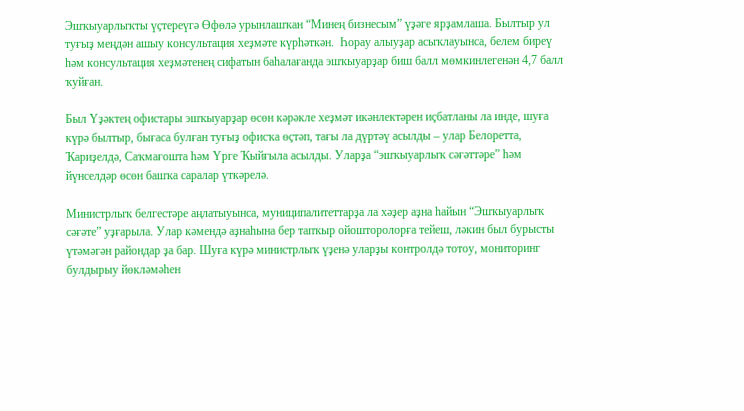Эшҡыуарлыҡты үҫтереүгә Өфөлә урынлашҡан “Минең бизнесым” үҙәге ярҙамлаша. Былтыр ул туғыҙ меңдән ашыу консультация хеҙмәте күрһәткән.  Һорау алыуҙар асыҡлауынса, белем биреү һәм консультация хеҙмәтенең сифатын баһалағанда эшҡыуарҙар биш балл мөмкинлегенән 4,7 балл ҡуйған.

Был Үҙәктең офистары эшҡыуарҙар өсөн кәрәкле хеҙмәт икәнлектәрен иҫбатланы ла инде, шуға күрә былтыр, бығаса булған туғыҙ офисҡа өҫтәп, тағы ла дүртәү асылды – улар Белоретта, Ҡариҙелдә, Саҡмағошта һәм Үрге Ҡыйғыла асылды. Уларҙа “эшҡыуарлыҡ сәғәттәре” һәм йүнселдәр өсөн башҡа саралар үткәрелә.

Министрлыҡ белгестәре аңлатыуынса, муниципалитеттарҙа ла хәҙер аҙна һайын “Эшҡыуарлыҡ сәғәте” уҙғарыла. Улар кәмендә аҙнаһына бер тапҡыр ойошторолорға тейеш, ләкин был бурысты үтәмәгән райондар ҙа бар. Шуға күрә министрлыҡ үҙенә уларҙы контролдә тотоу, мониторинг булдырыу йөкләмәһен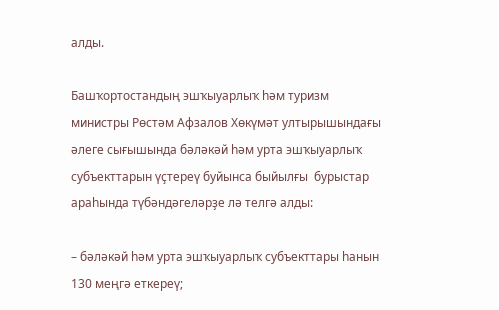алды.

Башҡортостандың эшҡыуарлыҡ һәм туризм министры Рөстәм Афзалов Хөкүмәт ултырышындағы әлеге сығышында бәләкәй һәм урта эшҡыуарлыҡ субъекттарын үҫтереү буйынса быйылғы  бурыстар араһында түбәндәгеләрҙе лә телгә алды:

– бәләкәй һәм урта эшҡыуарлыҡ субъекттары һанын 130 меңгә еткереү;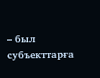– был субъекттарға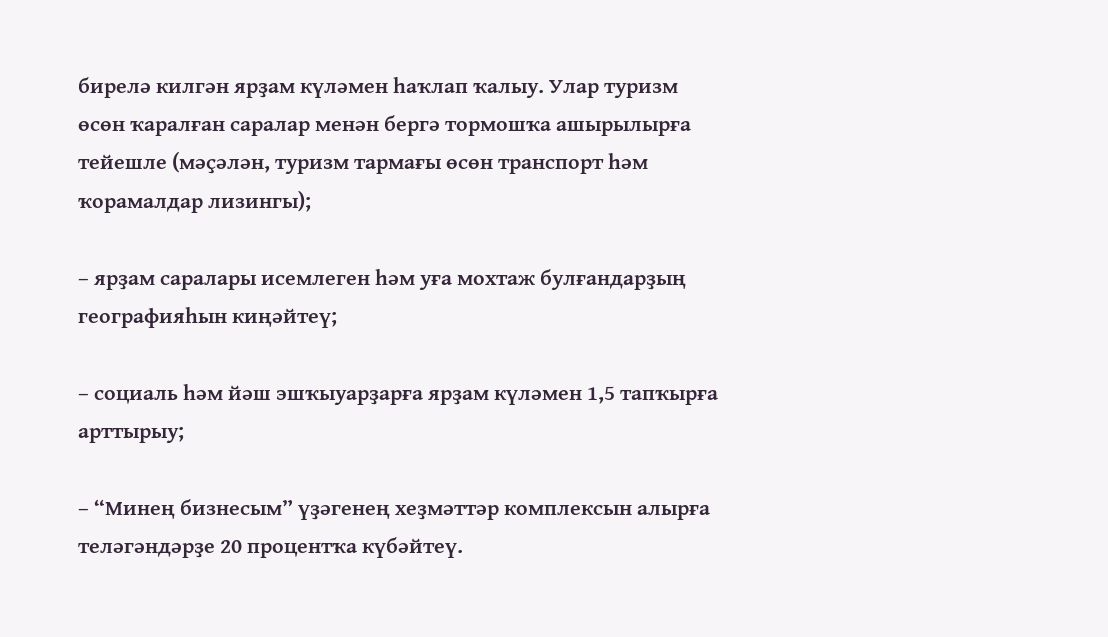бирелә килгән ярҙам күләмен һаҡлап ҡалыу. Улар туризм өсөн ҡаралған саралар менән бергә тормошҡа ашырылырға тейешле (мәҫәлән, туризм тармағы өсөн транспорт һәм ҡорамалдар лизингы);

– ярҙам саралары исемлеген һәм уға мохтаж булғандарҙың географияһын киңәйтеү;

– социаль һәм йәш эшҡыуарҙарға ярҙам күләмен 1,5 тапҡырға арттырыу;

– “Минең бизнесым” үҙәгенең хеҙмәттәр комплексын алырға теләгәндәрҙе 20 процентҡа күбәйтеү.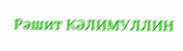Рәшит КӘЛИМУЛЛИН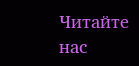Читайте нас